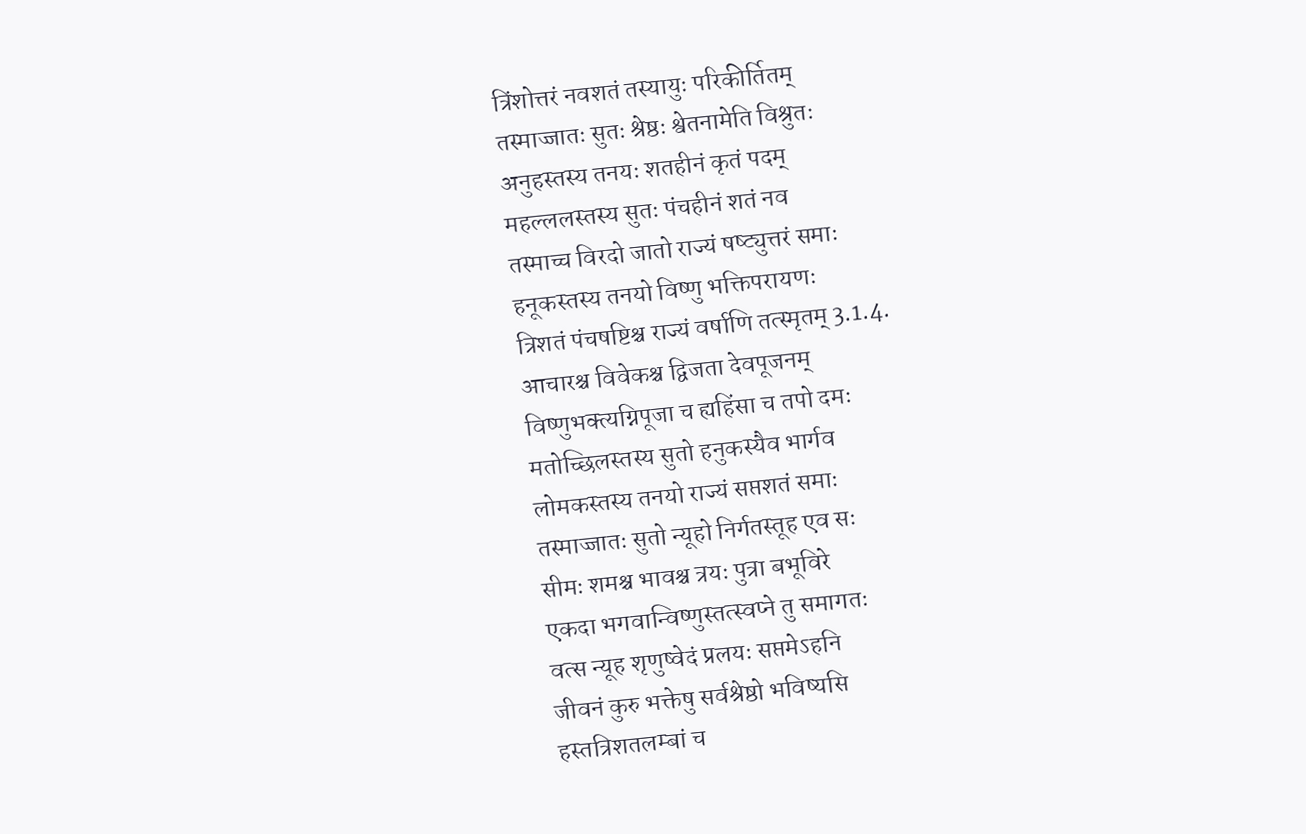त्रिंशोत्तरं नवशतं तस्यायुः परिकीर्तितम्
तस्माज्जातः सुतः श्रेष्ठः श्वेतनामेति विश्रुतः
अनुहस्तस्य तनयः शतहीनं कृतं पदम्
महल्ललस्तस्य सुतः पंचहीनं शतं नव
तस्माच्च विरदो जातो राज्यं षष्ट्युत्तरं समाः
हनूकस्तस्य तनयो विष्णु भक्तिपरायणः
त्रिशतं पंचषष्टिश्च राज्यं वर्षाणि तत्स्मृतम् 3.1.4.
आचारश्च विवेकश्च द्विजता देवपूजनम्
विष्णुभक्त्यग्निपूजा च ह्यहिंसा च तपो दमः
मतोच्छिलस्तस्य सुतो हनुकस्यैव भार्गव
लोमकस्तस्य तनयो राज्यं सप्तशतं समाः
तस्माज्जातः सुतो न्यूहो निर्गतस्तूह एव सः
सीमः शमश्च भावश्च त्रयः पुत्रा बभूविरे
एकदा भगवान्विष्णुस्तत्स्वप्ने तु समागतः
वत्स न्यूह शृणुष्वेदं प्रलयः सप्तमेऽहनि
जीवनं कुरु भक्तेषु सर्वश्रेष्ठो भविष्यसि
हस्तत्रिशतलम्बां च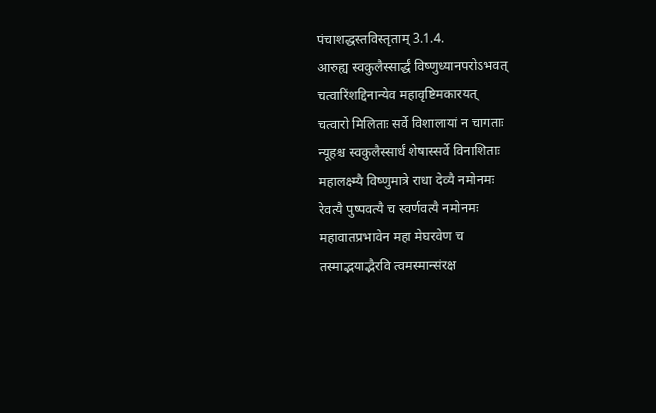पंचाशद्धस्तविस्तृताम् 3.1.4.
आरुह्य स्वकुलैस्सार्द्धं विष्णुध्यानपरोऽभवत्
चत्वारिंशद्दिनान्येव महावृष्टिमकारयत्
चत्वारो मिलिताः सर्वे विशालायां न चागताः
न्यूहश्च स्वकुलैस्सार्धं शेषास्सर्वे विनाशिताः
महालक्ष्म्यै विष्णुमात्रे राधा देव्यै नमोनमः
रेवत्यै पुष्पवत्यै च स्वर्णवत्यै नमोनमः
महावातप्रभावेन महा मेघरवेण च
तस्माद्भयाद्भैरवि त्वमस्मान्संरक्ष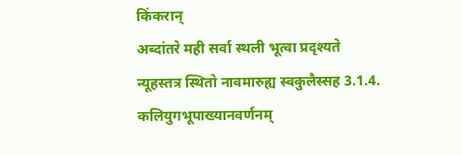किंकरान्
अब्दांतरे मही सर्वा स्थली भूत्वा प्रदृश्यते
न्यूहस्तत्र स्थितो नावमारुह्य स्वकुलैस्सह 3.1.4.
कलियुगभूपाख्यानवर्णनम्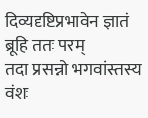दिव्यदृष्टिप्रभावेन ज्ञातं ब्रूहि ततः परम्
तदा प्रसन्नो भगवांस्तस्य वंशः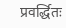प्रवर्द्धितः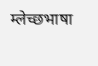म्लेच्छभाषा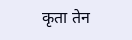कृता तेन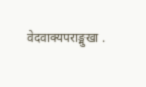वेदवाक्यपराङ्मुखा .